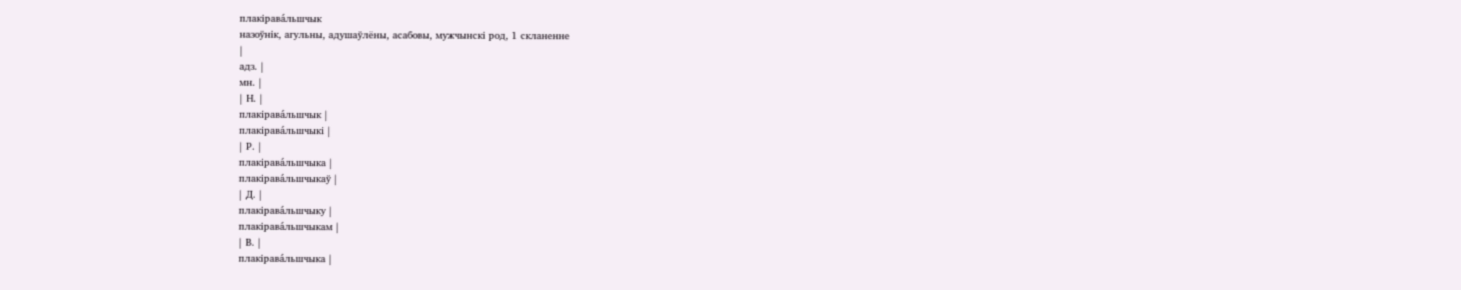плакірава́льшчык
назоўнік, агульны, адушаўлёны, асабовы, мужчынскі род, 1 скланенне
|
адз. |
мн. |
| Н. |
плакірава́льшчык |
плакірава́льшчыкі |
| Р. |
плакірава́льшчыка |
плакірава́льшчыкаў |
| Д. |
плакірава́льшчыку |
плакірава́льшчыкам |
| В. |
плакірава́льшчыка |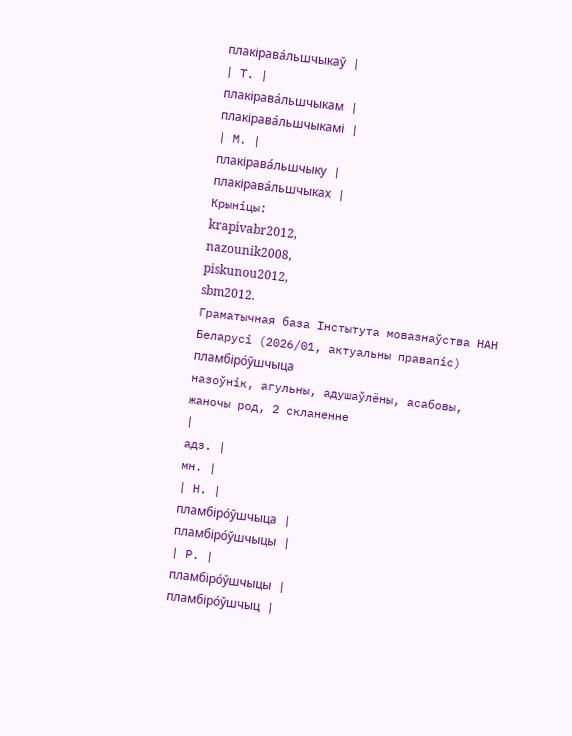плакірава́льшчыкаў |
| Т. |
плакірава́льшчыкам |
плакірава́льшчыкамі |
| М. |
плакірава́льшчыку |
плакірава́льшчыках |
Крыніцы:
krapivabr2012,
nazounik2008,
piskunou2012,
sbm2012.
Граматычная база Інстытута мовазнаўства НАН Беларусі (2026/01, актуальны правапіс)
пламбіро́ўшчыца
назоўнік, агульны, адушаўлёны, асабовы, жаночы род, 2 скланенне
|
адз. |
мн. |
| Н. |
пламбіро́ўшчыца |
пламбіро́ўшчыцы |
| Р. |
пламбіро́ўшчыцы |
пламбіро́ўшчыц |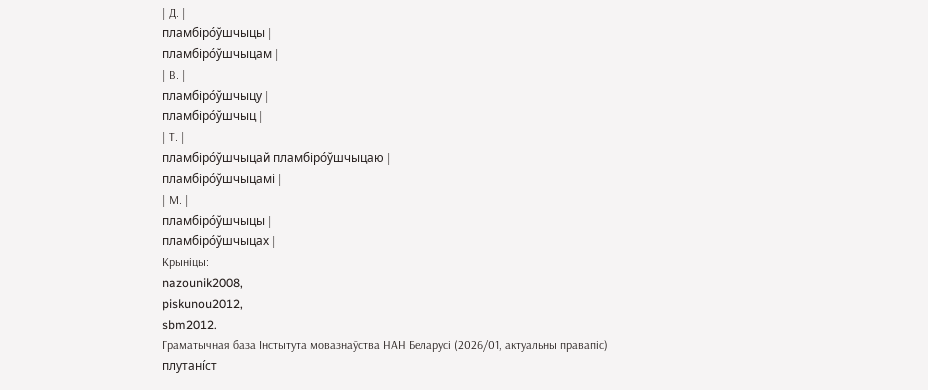| Д. |
пламбіро́ўшчыцы |
пламбіро́ўшчыцам |
| В. |
пламбіро́ўшчыцу |
пламбіро́ўшчыц |
| Т. |
пламбіро́ўшчыцай пламбіро́ўшчыцаю |
пламбіро́ўшчыцамі |
| М. |
пламбіро́ўшчыцы |
пламбіро́ўшчыцах |
Крыніцы:
nazounik2008,
piskunou2012,
sbm2012.
Граматычная база Інстытута мовазнаўства НАН Беларусі (2026/01, актуальны правапіс)
плутані́ст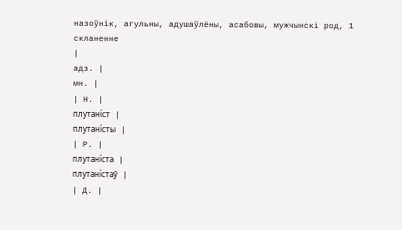назоўнік, агульны, адушаўлёны, асабовы, мужчынскі род, 1 скланенне
|
адз. |
мн. |
| Н. |
плутані́ст |
плутані́сты |
| Р. |
плутані́ста |
плутані́стаў |
| Д. |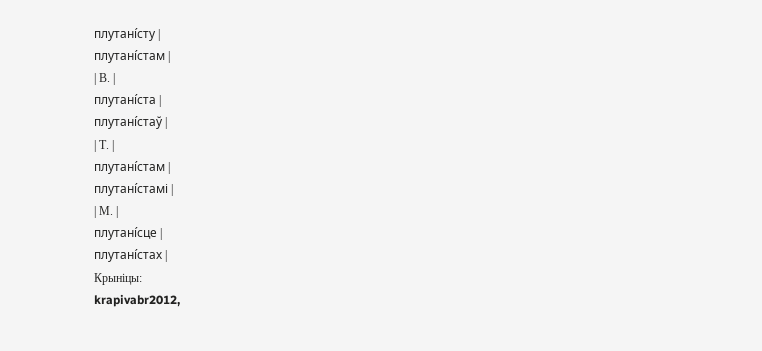плутані́сту |
плутані́стам |
| В. |
плутані́ста |
плутані́стаў |
| Т. |
плутані́стам |
плутані́стамі |
| М. |
плутані́сце |
плутані́стах |
Крыніцы:
krapivabr2012,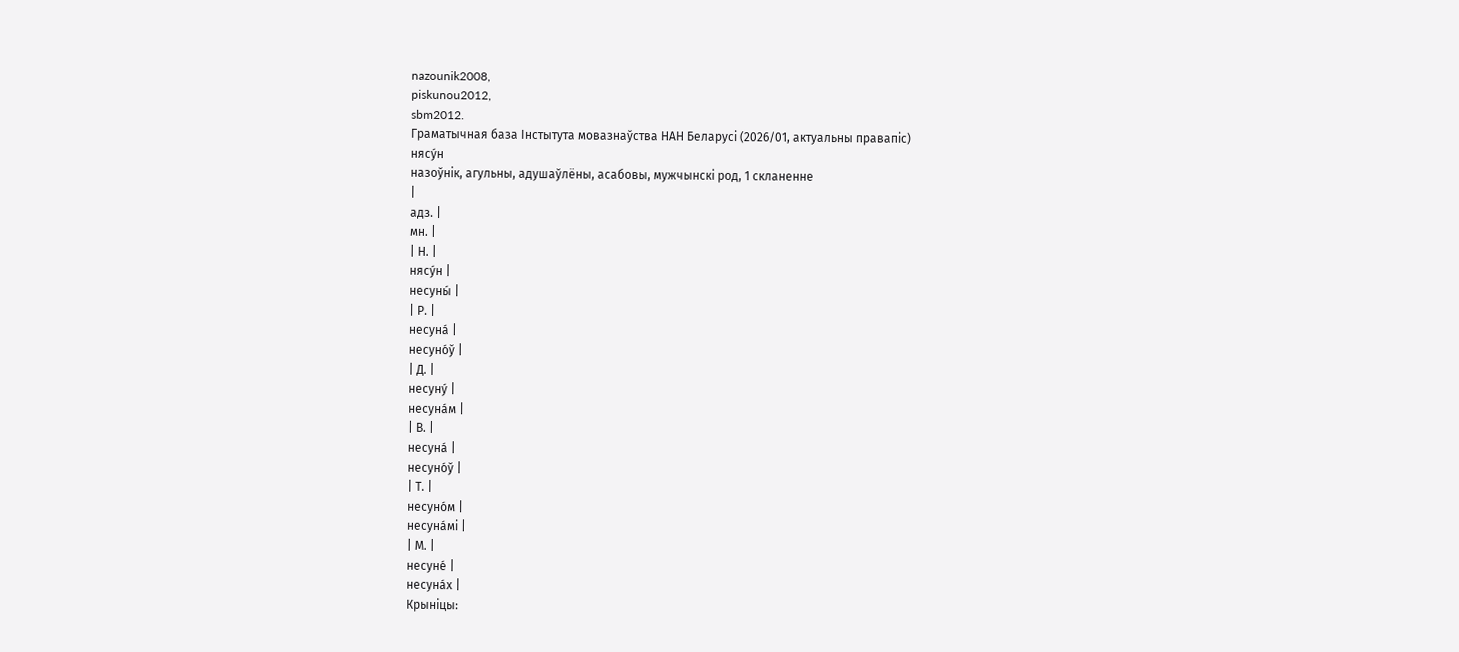nazounik2008,
piskunou2012,
sbm2012.
Граматычная база Інстытута мовазнаўства НАН Беларусі (2026/01, актуальны правапіс)
нясу́н
назоўнік, агульны, адушаўлёны, асабовы, мужчынскі род, 1 скланенне
|
адз. |
мн. |
| Н. |
нясу́н |
несуны́ |
| Р. |
несуна́ |
несуно́ў |
| Д. |
несуну́ |
несуна́м |
| В. |
несуна́ |
несуно́ў |
| Т. |
несуно́м |
несуна́мі |
| М. |
несуне́ |
несуна́х |
Крыніцы: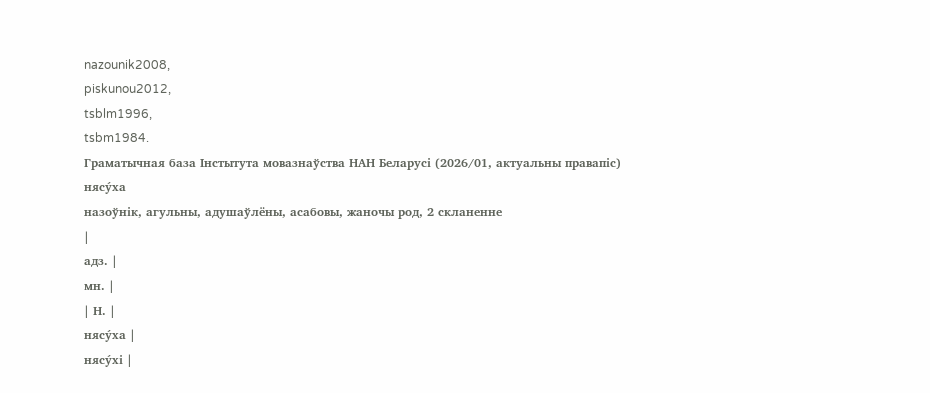nazounik2008,
piskunou2012,
tsblm1996,
tsbm1984.
Граматычная база Інстытута мовазнаўства НАН Беларусі (2026/01, актуальны правапіс)
нясу́ха
назоўнік, агульны, адушаўлёны, асабовы, жаночы род, 2 скланенне
|
адз. |
мн. |
| Н. |
нясу́ха |
нясу́хі |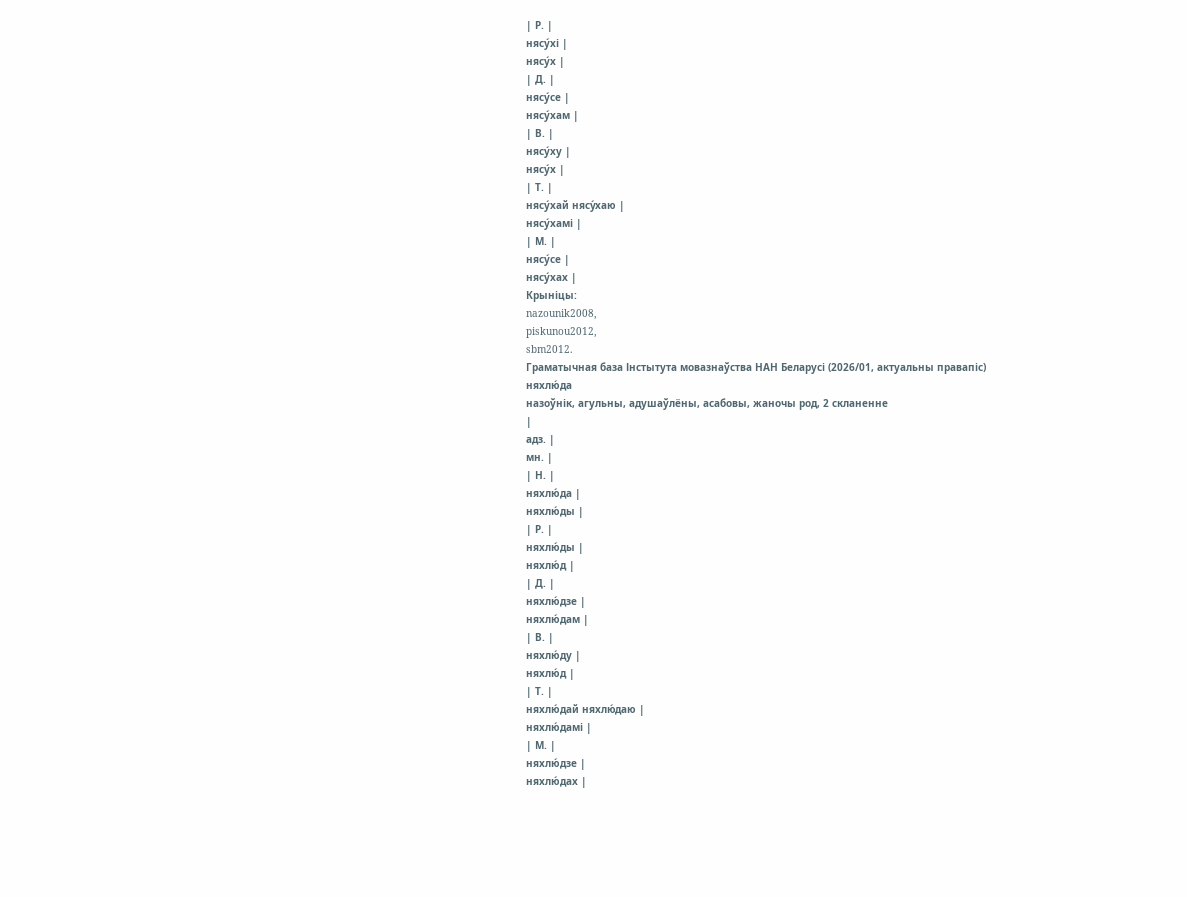| Р. |
нясу́хі |
нясу́х |
| Д. |
нясу́се |
нясу́хам |
| В. |
нясу́ху |
нясу́х |
| Т. |
нясу́хай нясу́хаю |
нясу́хамі |
| М. |
нясу́се |
нясу́хах |
Крыніцы:
nazounik2008,
piskunou2012,
sbm2012.
Граматычная база Інстытута мовазнаўства НАН Беларусі (2026/01, актуальны правапіс)
няхлю́да
назоўнік, агульны, адушаўлёны, асабовы, жаночы род, 2 скланенне
|
адз. |
мн. |
| Н. |
няхлю́да |
няхлю́ды |
| Р. |
няхлю́ды |
няхлю́д |
| Д. |
няхлю́дзе |
няхлю́дам |
| В. |
няхлю́ду |
няхлю́д |
| Т. |
няхлю́дай няхлю́даю |
няхлю́дамі |
| М. |
няхлю́дзе |
няхлю́дах |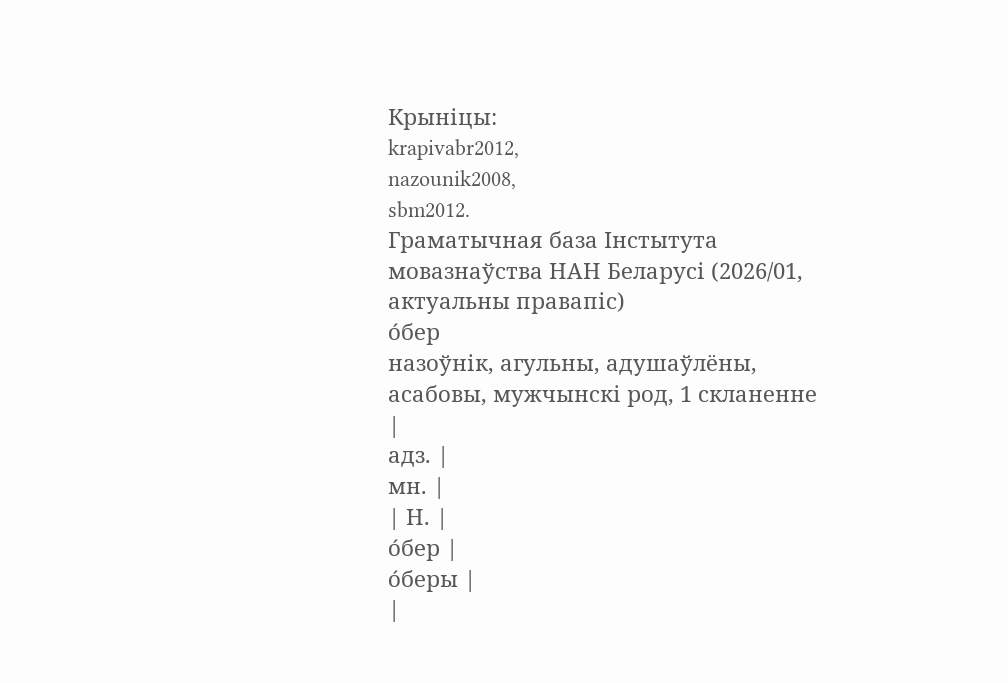Крыніцы:
krapivabr2012,
nazounik2008,
sbm2012.
Граматычная база Інстытута мовазнаўства НАН Беларусі (2026/01, актуальны правапіс)
о́бер
назоўнік, агульны, адушаўлёны, асабовы, мужчынскі род, 1 скланенне
|
адз. |
мн. |
| Н. |
о́бер |
о́беры |
|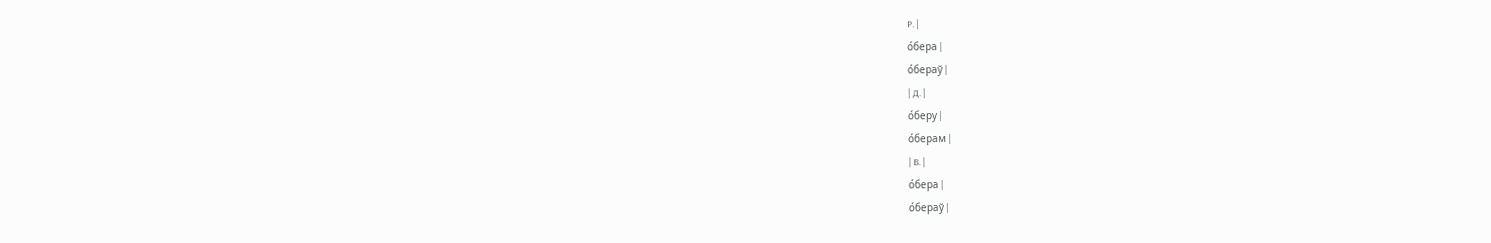Р. |
о́бера |
о́бераў |
| Д. |
о́беру |
о́берам |
| В. |
о́бера |
о́бераў |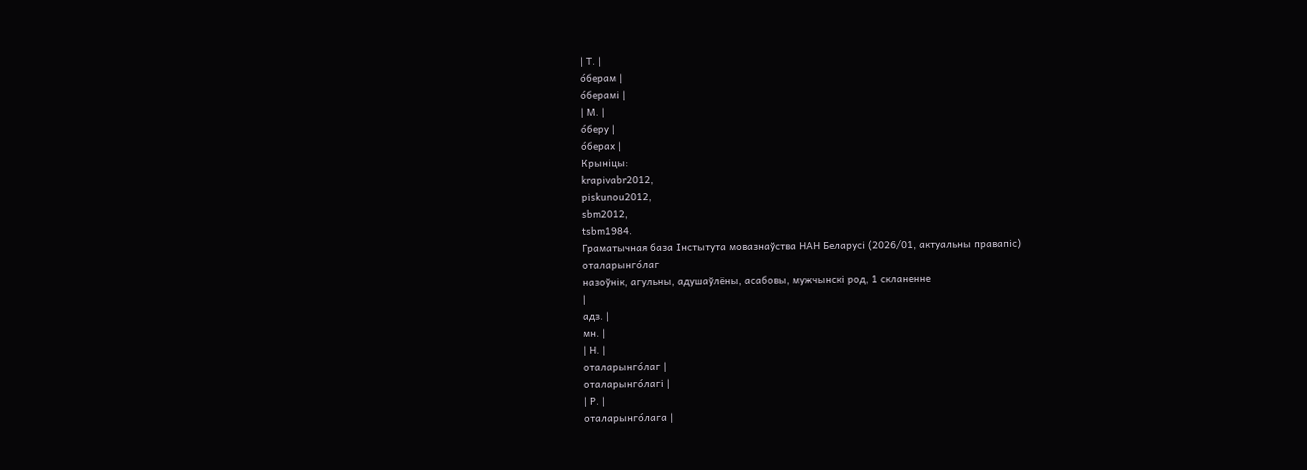| Т. |
о́берам |
о́берамі |
| М. |
о́беру |
о́берах |
Крыніцы:
krapivabr2012,
piskunou2012,
sbm2012,
tsbm1984.
Граматычная база Інстытута мовазнаўства НАН Беларусі (2026/01, актуальны правапіс)
оталарынго́лаг
назоўнік, агульны, адушаўлёны, асабовы, мужчынскі род, 1 скланенне
|
адз. |
мн. |
| Н. |
оталарынго́лаг |
оталарынго́лагі |
| Р. |
оталарынго́лага |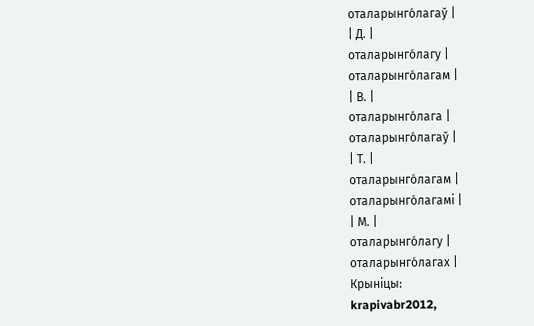оталарынго́лагаў |
| Д. |
оталарынго́лагу |
оталарынго́лагам |
| В. |
оталарынго́лага |
оталарынго́лагаў |
| Т. |
оталарынго́лагам |
оталарынго́лагамі |
| М. |
оталарынго́лагу |
оталарынго́лагах |
Крыніцы:
krapivabr2012,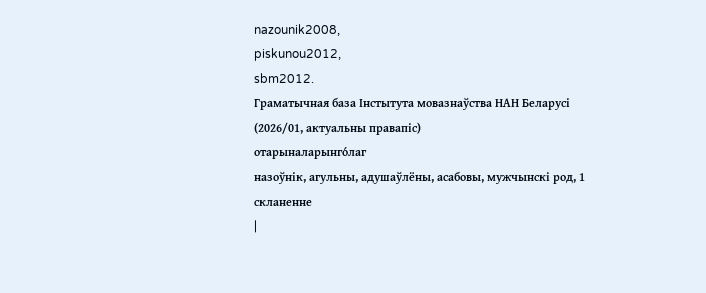nazounik2008,
piskunou2012,
sbm2012.
Граматычная база Інстытута мовазнаўства НАН Беларусі (2026/01, актуальны правапіс)
отарыналарынго́лаг
назоўнік, агульны, адушаўлёны, асабовы, мужчынскі род, 1 скланенне
|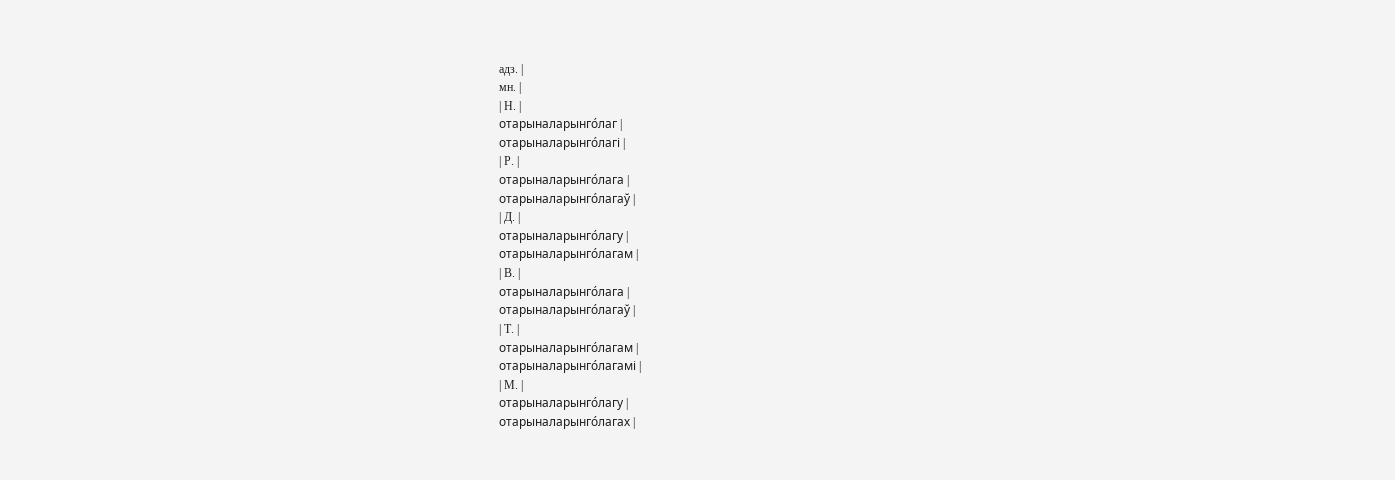адз. |
мн. |
| Н. |
отарыналарынго́лаг |
отарыналарынго́лагі |
| Р. |
отарыналарынго́лага |
отарыналарынго́лагаў |
| Д. |
отарыналарынго́лагу |
отарыналарынго́лагам |
| В. |
отарыналарынго́лага |
отарыналарынго́лагаў |
| Т. |
отарыналарынго́лагам |
отарыналарынго́лагамі |
| М. |
отарыналарынго́лагу |
отарыналарынго́лагах |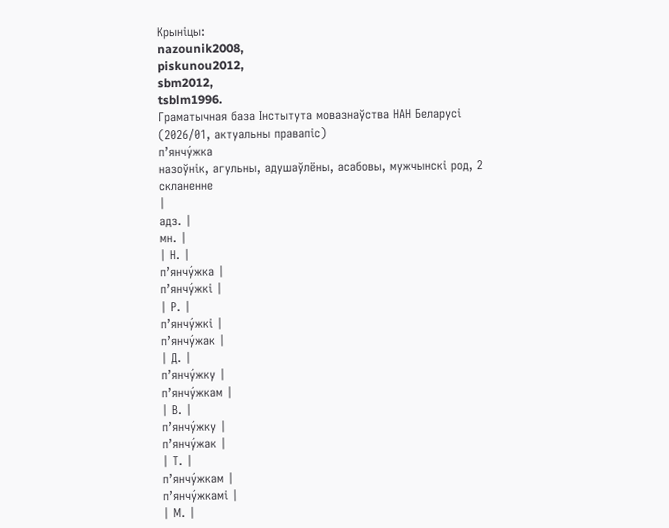Крыніцы:
nazounik2008,
piskunou2012,
sbm2012,
tsblm1996.
Граматычная база Інстытута мовазнаўства НАН Беларусі (2026/01, актуальны правапіс)
п’янчу́жка
назоўнік, агульны, адушаўлёны, асабовы, мужчынскі род, 2 скланенне
|
адз. |
мн. |
| Н. |
п’янчу́жка |
п’янчу́жкі |
| Р. |
п’янчу́жкі |
п’янчу́жак |
| Д. |
п’янчу́жку |
п’янчу́жкам |
| В. |
п’янчу́жку |
п’янчу́жак |
| Т. |
п’янчу́жкам |
п’янчу́жкамі |
| М. |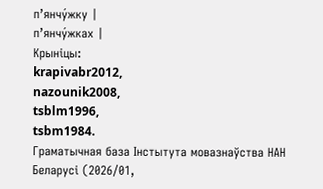п’янчу́жку |
п’янчу́жках |
Крыніцы:
krapivabr2012,
nazounik2008,
tsblm1996,
tsbm1984.
Граматычная база Інстытута мовазнаўства НАН Беларусі (2026/01,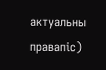актуальны правапіс)